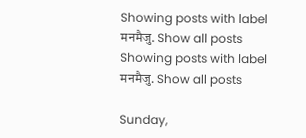Showing posts with label मनमैजु. Show all posts
Showing posts with label मनमैजु. Show all posts

Sunday,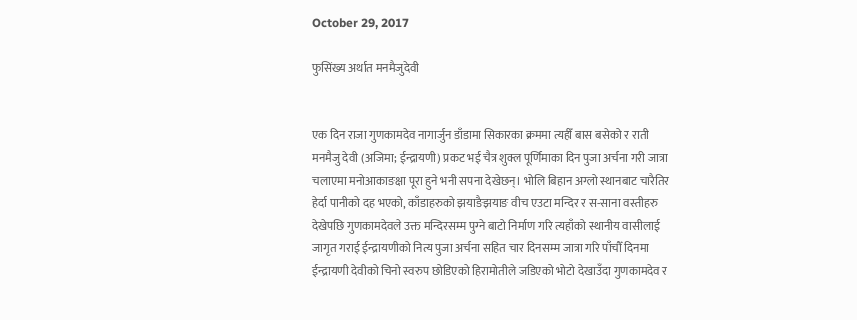October 29, 2017

फुसिंख्य अर्थात मनमैजुदेवी


एक दिन राजा गुणकामदेव नागार्जुन डाँडामा सिकारका क्रममा त्यहीँ बास बसेको र राती मनमैजु देवी (अजिमा; ईन्द्रायणी) प्रकट भई चैत्र शुक्ल पूर्णिमाका दिन पुजा अर्चना गरी जात्रा चलाएमा मनोआकाङक्षा पूरा हुने भनी सपना देखेछन्। भोलि बिहान अग्लो स्थानबाट चारैतिर हेर्दा पानीको दह भएको, काँडाहरुको झयाङैझयाङ वीच एउटा मन्दिर र स-साना वस्तीहरु देखेपछि गुणकामदेवले उक्त मन्दिरसम्म पुग्‍ने बाटो निर्माण गरि त्यहाँको स्थानीय वासीलाई जागृत गराई ईन्द्रायणीको नित्य पुजा अर्चना सहित चार दिनसम्म जात्रा गरि पाँचौँ दिनमा ईन्द्रायणी देवीको चिनो स्वरुप छोडिएको हिरामोतीले जडिएको भोटो देखाउँदा गुणकामदेव र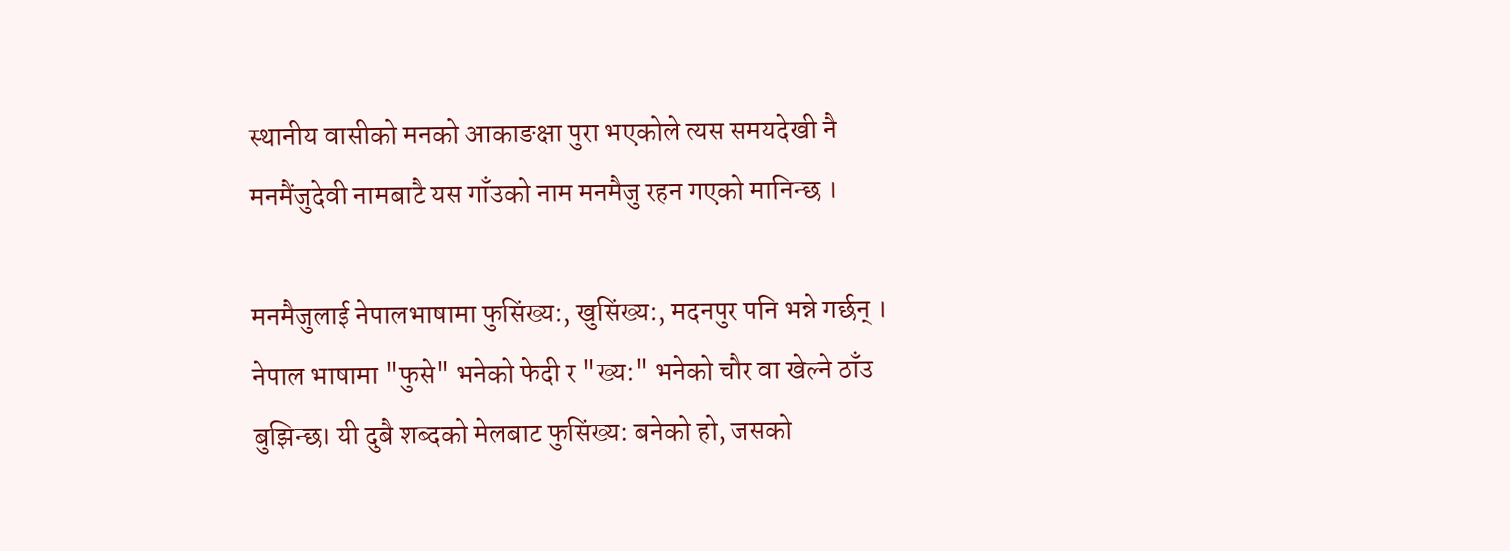स्थानीय वासीको मनको आकाङक्षा पुरा भएकोले त्यस समयदेखी नै मनमैंजुदेवी नामबाटै यस गाँउको नाम मनमैजु रहन गएको मानिन्छ ।

मनमैजुलाई नेपालभाषामा फुसिंख्य:, खुसिंख्य:, मदनपुर पनि भन्ने गर्छन् । नेपाल भाषामा "फुसे" भनेको फेदी र "ख्य:" भनेको चौर वा खेल्ने ठाँउ बुझिन्छ। यी दुबै शब्दको मेलबाट फुसिंख्य: बनेको हो, जसको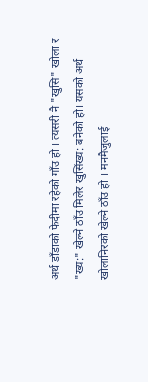अर्थ डाँडाको फेदीमा रहेको गाँउ हो । त्यसरी नै "खुसि" खोला र "ख्य:" खेल्ने ठाँउ मिलेर खुसिंख्य: बनेको हो। यसको अर्थ खोलानिरको खेल्ने ठाँउ हो । मनमैजुलाई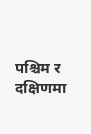पश्चिम र दक्षिणमा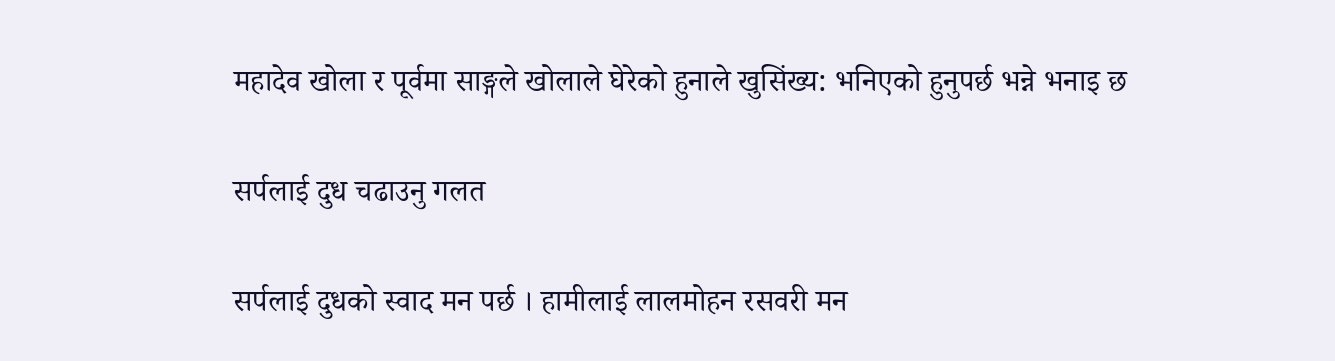महादेव खोला र पूर्वमा साङ्गले खोलाले घेरेको हुनाले खुसिंख्य: भनिएको हुनुपर्छ भन्ने भनाइ छ

सर्पलाई दुध चढाउनु गलत

सर्पलाई दुधको स्वाद मन पर्छ । हामीलाई लालमोहन रसवरी मन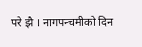परे झै । नागपन्चमीको दिन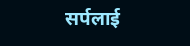सर्पलाई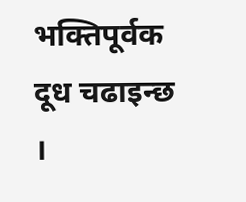भक्तिपूर्वक दूध चढाइन्छ ।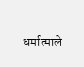धर्मात्माले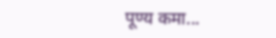पूण्य कमा...